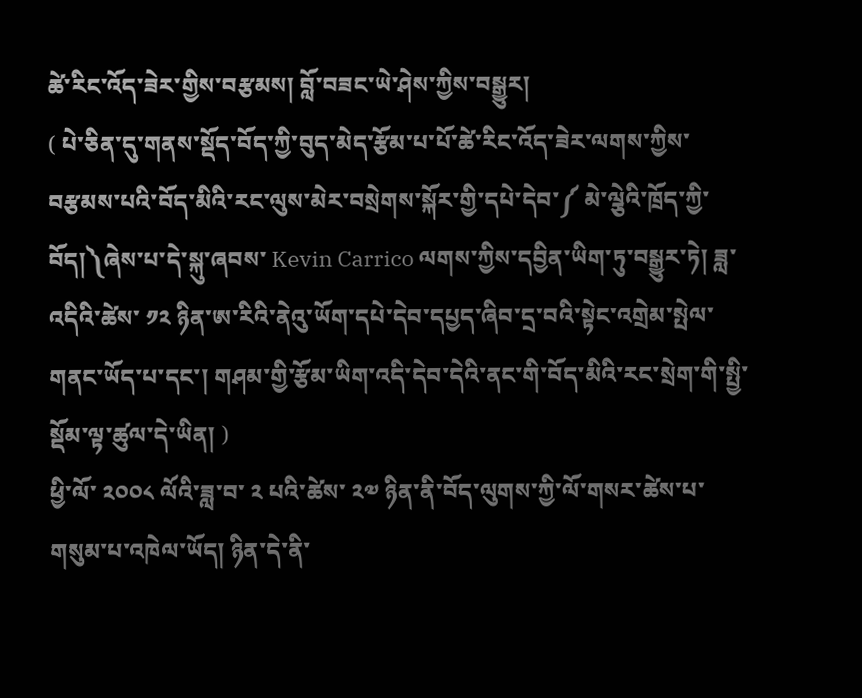ཚེ་རིང་འོད་ཟེར་གྱིས་བརྩམས། བློ་བཟང་ཡེ་ཤེས་ཀྱིས་བསྒྱུར།
( པེ་ཅིན་དུ་གནས་སྡོད་བོད་ཀྱི་བུད་མེད་རྩོམ་པ་པོ་ཚེ་རིང་འོད་ཟེར་ལགས་ཀྱིས་བརྩམས་པའི་བོད་མིའི་རང་ལུས་མེར་བསྲེགས་སྐོར་གྱི་དཔེ་དེབ་༼ མེ་ལྕེའི་ཁྲོད་ཀྱི་བོད།༽ཞེས་པ་དེ་སྐུ་ཞབས་ Kevin Carrico ལགས་ཀྱིས་དབྱིན་ཡིག་ཏུ་བསྒྱུར་ཏེ། ཟླ་འདིའི་ཚེས་ ༡༢ ཉིན་ཨ་རིའི་ནེའུ་ཡོག་དཔེ་དེབ་དཔྱད་ཞིབ་དྲ་བའི་སྟེང་འགྲེམ་སྤེལ་གནང་ཡོད་པ་དང་། གཤམ་གྱི་རྩོམ་ཡིག་འདི་དེབ་དེའི་ནང་གི་བོད་མིའི་རང་སྲེག་གི་སྤྱི་སྡོམ་ལྟ་ཚུལ་དེ་ཡིན། )
ཕྱི་ལོ་ ༢༠༠༨ ལོའི་ཟླ་བ་ ༢ པའི་ཚེས་ ༢༧ ཉིན་ནི་བོད་ལུགས་ཀྱི་ལོ་གསར་ཚེས་པ་གསུམ་པ་འཁེལ་ཡོད། ཉིན་དེ་ནི་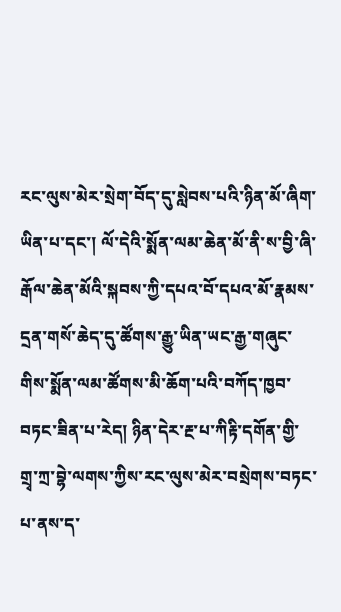རང་ལུས་མེར་སྲེག་བོད་དུ་སླེབས་པའི་ཉིན་མོ་ཞིག་ཡིན་པ་དང་། ལོ་དེའི་སྨོན་ལམ་ཆེན་མོ་ནི་ས་བྱི་ཞི་རྒོལ་ཆེན་མོའི་སྐབས་ཀྱི་དཔའ་བོ་དཔའ་མོ་རྣམས་དྲན་གསོ་ཆེད་དུ་ཚོགས་རྒྱུ་ཡིན་ཡང་རྒྱ་གཞུང་གིས་སྨོན་ལམ་ཚོགས་མི་ཆོག་པའི་བཀོད་ཁྱབ་བཏང་ཟིན་པ་རེད། ཉིན་དེར་རྔ་པ་ཀིརྟི་དགོན་གྱི་གྲྭ་ཀྲ་བྷེ་ལགས་ཀྱིས་རང་ལུས་མེར་བསྲེགས་བཏང་པ་ནས་ད་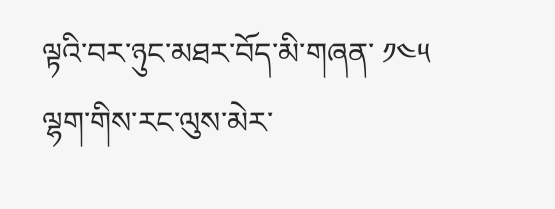ལྟའི་བར་ཉུང་མཐར་བོད་མི་གཞན་ ༡༤༥ ལྷག་གིས་རང་ལུས་མེར་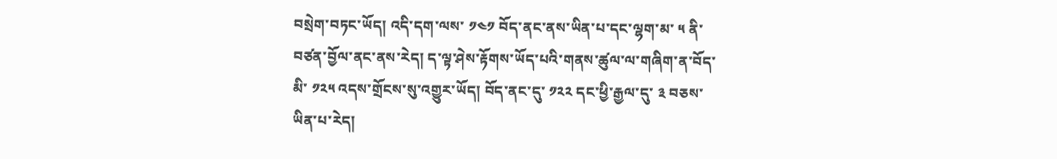བསྲེག་བཏང་ཡོད། འདི་དག་ལས་ ༡༤༡ བོད་ནང་ནས་ཡིན་པ་དང་ལྷག་མ་ ༥ ནི་བཙན་བྱོལ་ནང་ནས་རེད། ད་ལྟ་ཤེས་རྟོགས་ཡོད་པའི་གནས་ཚུལ་ལ་གཞིག་ན་བོད་མི་ ༡༢༥ འདས་གྲོངས་སུ་འགྱུར་ཡོད། བོད་ནང་དུ་ ༡༢༢ དང་ཕྱི་རྒྱལ་དུ་ ༣ བཅས་ཡིན་པ་རེད།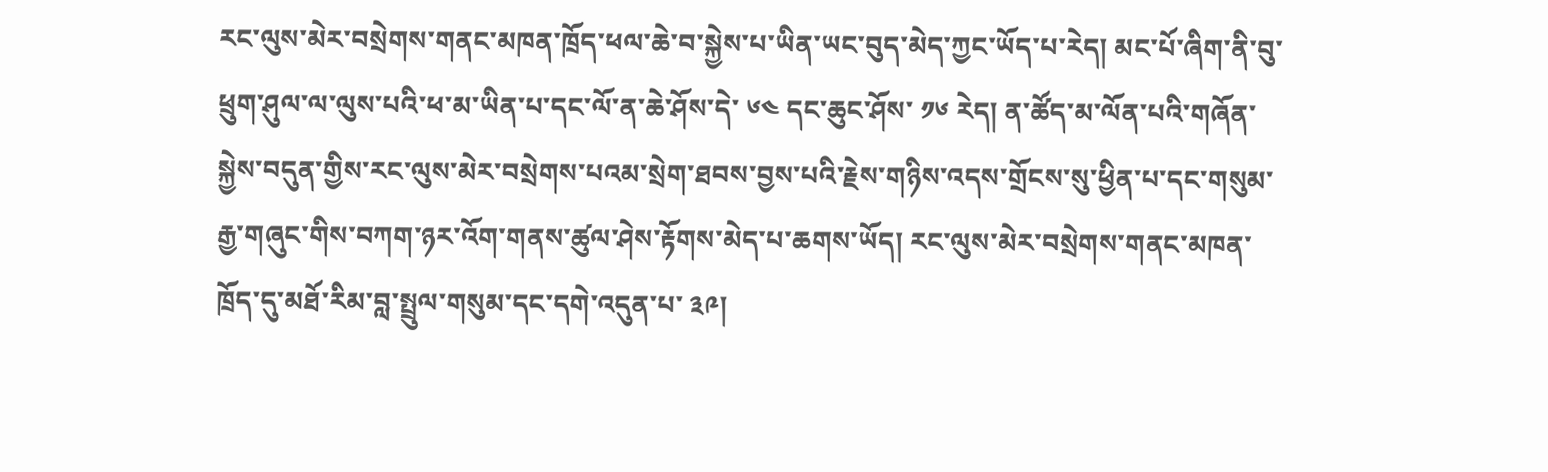རང་ལུས་མེར་བསྲེགས་གནང་མཁན་ཁྲོད་ཕལ་ཆེ་བ་སྐྱེས་པ་ཡིན་ཡང་བུད་མེད་ཀྱང་ཡོད་པ་རེད། མང་པོ་ཞིག་ནི་བུ་ཕྲུག་ཤུལ་ལ་ལུས་པའི་ཕ་མ་ཡིན་པ་དང་ལོ་ན་ཆེ་ཤོས་དེ་ ༦༤ དང་ཆུང་ཤོས་ ༡༦ རེད། ན་ཚོད་མ་ལོན་པའི་གཞོན་སྐྱེས་བདུན་གྱིས་རང་ལུས་མེར་བསྲེགས་པའམ་སྲེག་ཐབས་བྱས་པའི་རྗེས་གཉིས་འདས་གྲོངས་སུ་ཕྱིན་པ་དང་གསུམ་རྒྱ་གཞུང་གིས་བཀག་ཉར་འོག་གནས་ཚུལ་ཤེས་རྟོགས་མེད་པ་ཆགས་ཡོད། རང་ལུས་མེར་བསྲེགས་གནང་མཁན་ཁྲོད་དུ་མཐོ་རིམ་བླ་སྤྲུལ་གསུམ་དང་དགེ་འདུན་པ་ ༣༩།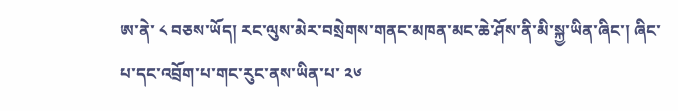ཨ་ནེ་ ༨ བཅས་ཡོད། རང་ལུས་མེར་བསྲེགས་གནང་མཁན་མང་ཆེ་ཤོས་ནི་མི་སྐྱ་ཡིན་ཞིང་། ཞིང་པ་དང་འབྲོག་པ་གང་རུང་ནས་ཡིན་པ་ ༢༦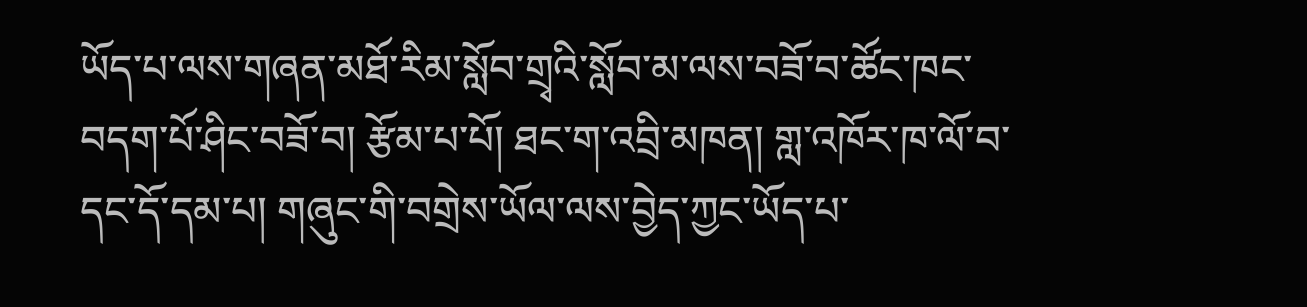ཡོད་པ་ལས་གཞན་མཐོ་རིམ་སློབ་གྲྭའི་སློབ་མ་ལས་བཟོ་བ་ཚོང་ཁང་བདག་པོ་ཤིང་བཟོ་བ། རྩོམ་པ་པོ། ཐང་ག་འབྲི་མཁན། གླ་འཁོར་ཁ་ལོ་བ་དང་དོ་དམ་པ། གཞུང་གི་བགྲེས་ཡོལ་ལས་བྱེད་ཀྱང་ཡོད་པ་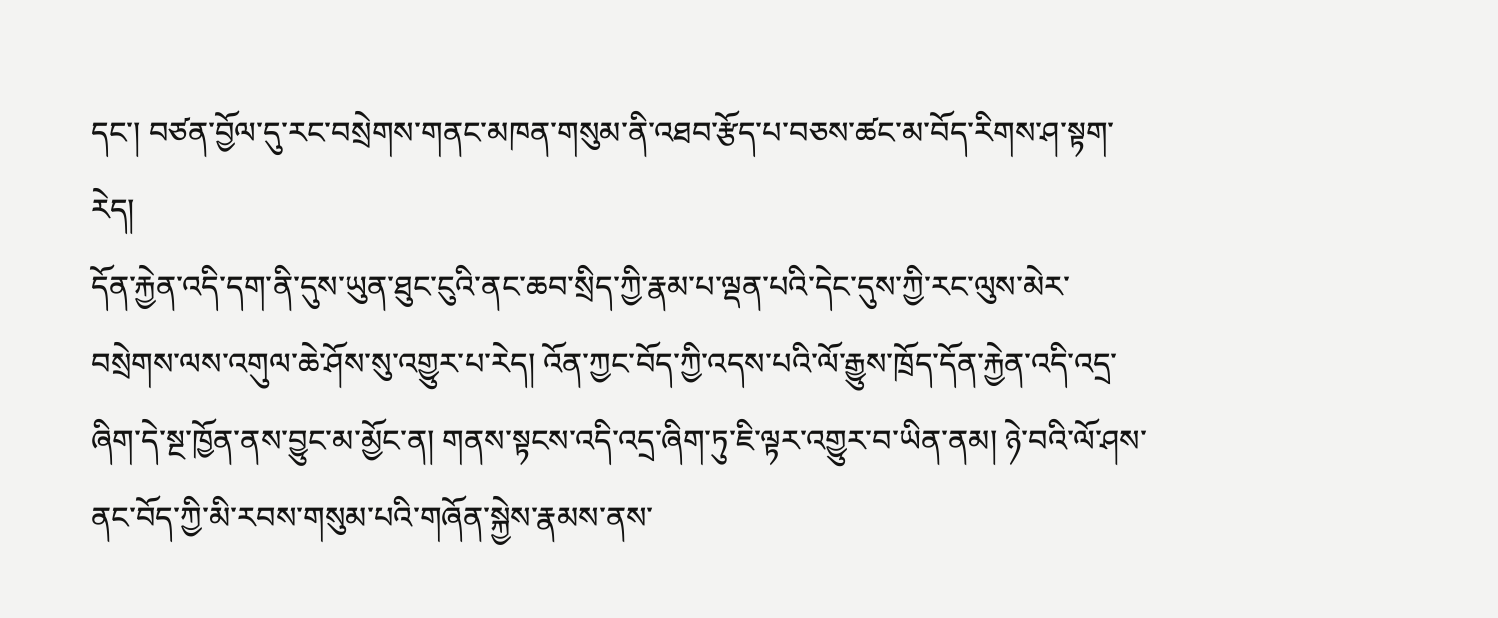དང་། བཙན་བྱོལ་དུ་རང་བསྲེགས་གནང་མཁན་གསུམ་ནི་འཐབ་རྩོད་པ་བཅས་ཚང་མ་བོད་རིགས་ཤ་སྟག་རེད།
དོན་རྐྱེན་འདི་དག་ནི་དུས་ཡུན་ཐུང་ངུའི་ནང་ཆབ་སྲིད་ཀྱི་རྣམ་པ་ལྡན་པའི་དེང་དུས་ཀྱི་རང་ལུས་མེར་བསྲེགས་ལས་འགུལ་ཆེ་ཤོས་སུ་འགྱུར་པ་རེད། འོན་ཀྱང་བོད་ཀྱི་འདས་པའི་ལོ་རྒྱུས་ཁྲོད་དོན་རྐྱེན་འདི་འདྲ་ཞིག་དེ་སྔ་ཁྱོན་ནས་བྱུང་མ་མྱོང་ན། གནས་སྟངས་འདི་འདྲ་ཞིག་ཏུ་ཇི་ལྟར་འགྱུར་བ་ཡིན་ནམ། ཉེ་བའི་ལོ་ཤས་ནང་བོད་ཀྱི་མི་རབས་གསུམ་པའི་གཞོན་སྐྱེས་རྣམས་ནས་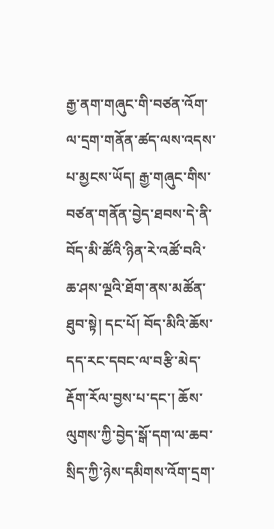རྒྱ་ནག་གཞུང་གི་བཙན་འོག་ལ་དྲག་གནོན་ཚད་ལས་འདས་པ་མྱངས་ཡོད། རྒྱ་གཞུང་གིས་བཙན་གནོན་བྱེད་ཐབས་དེ་ནི་བོད་མི་ཚོའི་ཉིན་རེ་འཚོ་བའི་ཆ་ཤས་ལྔའི་ཐོག་ནས་མཚོན་ཐུབ་སྟེ། དང་པོ། བོད་མིའི་ཆོས་དད་རང་དབང་ལ་བརྩི་མེད་རྡོག་རོལ་བྱས་པ་དང་། ཆོས་ལུགས་ཀྱི་བྱེད་སྒོ་དག་ལ་ཆབ་སྲིད་ཀྱི་ཉེས་དམིགས་འོག་དྲག་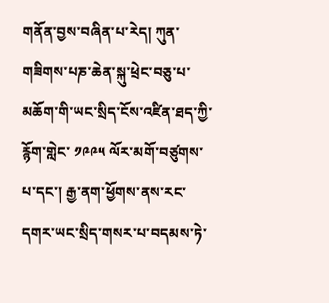གནོན་བྱས་བཞིན་པ་རེད། ཀུན་གཟིགས་པཎ་ཆེན་སྐུ་ཕྲེང་བཅུ་པ་མཆོག་གི་ཡང་སྲིད་ངོས་འཛིན་ཐད་ཀྱི་རྙོག་གླེང་ ༡༩༩༥ ལོར་མགོ་བཙུགས་པ་དང་། རྒྱ་ནག་ཕྱོགས་ནས་རང་དགར་ཡང་སྲིད་གསར་པ་བདམས་ཏེ་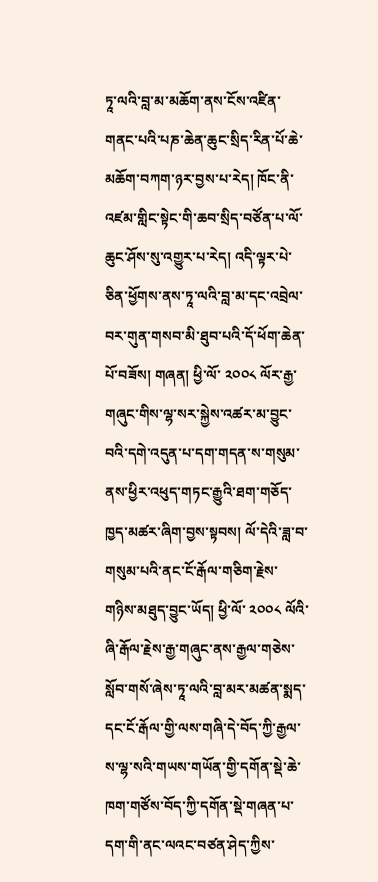ཏཱ་ལའི་བླ་མ་མཆོག་ནས་ངོས་འཛིན་གནང་པའི་པཎ་ཆེན་ཆུང་སྲིད་རིན་པོ་ཆེ་མཆོག་བཀག་ཉར་བྱས་པ་རེད། ཁོང་ནི་འཛམ་གླིང་སྟེང་གི་ཆབ་སྲིད་བཙོན་པ་ལོ་ཆུང་ཤོས་སུ་འགྱུར་པ་རེད། འདི་ལྟར་པེ་ཅིན་ཕྱོགས་ནས་ཏཱ་ལའི་བླ་མ་དང་འབྲེལ་བར་གུན་གསབ་མི་ཐུབ་པའི་དོ་ཕོག་ཆེན་པོ་བཟོས། གཞན། ཕྱི་ལོ་ ༢༠༠༨ ལོར་རྒྱ་གཞུང་གིས་ལྷ་སར་སྐྱེས་འཚར་མ་བྱུང་བའི་དགེ་འདུན་པ་དག་གདན་ས་གསུམ་ནས་ཕྱིར་འཕུད་གཏང་རྒྱུའི་ཐག་གཅོད་ཁྱད་མཚར་ཞིག་བྱས་སྟབས། ལོ་དེའི་ཟླ་བ་གསུམ་པའི་ནང་ངོ་རྒོལ་གཅིག་རྗེས་གཉིས་མཐུད་བྱུང་ཡོད། ཕྱི་ལོ་ ༢༠༠༨ ལོའི་ཞི་རྒོལ་རྗེས་རྒྱ་གཞུང་ནས་རྒྱལ་གཅེས་སློབ་གསོ་ཞེས་ཏཱ་ལའི་བླ་མར་མཚན་སྨད་དང་ངོ་རྒོལ་གྱི་ལས་གཞི་དེ་བོད་ཀྱི་རྒྱལ་ས་ལྷ་སའི་གཡས་གཡོན་གྱི་དགོན་སྡེ་ཆེ་ཁག་གཙོས་བོད་ཀྱི་དགོན་སྡེ་གཞན་པ་དག་གི་ནང་ལའང་བཙན་ཤེད་ཀྱིས་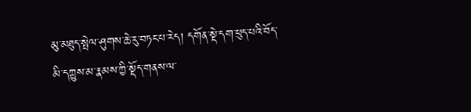མུ་མཐུད་སྤེལ་ཤུགས་ཆེ་རུ་བཏང་པ་རེད། དགོན་སྡེ་དག་ཕུད་པའི་བོད་མི་དཀྱུས་མ་རྣམས་ཀྱི་སྡོད་གནས་ལ་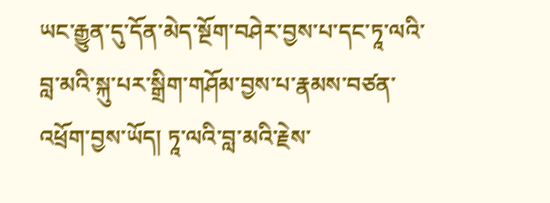ཡང་རྒྱུན་དུ་དོན་མེད་སྔོག་བཤེར་བྱས་པ་དང་ཏཱ་ལའི་བླ་མའི་སྐུ་པར་སྒྲིག་གཤོམ་བྱས་པ་རྣམས་བཙན་འཕྲོག་བྱས་ཡོད། ཏཱ་ལའི་བླ་མའི་རྗེས་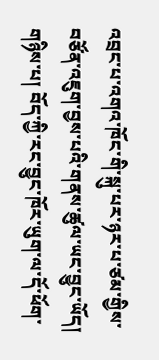འབྲང་པ་འགའ་ཁོང་གི་སྐུ་པར་ཉར་པ་ཙམ་གྱིས་བཙོན་འཇུག་བྱས་པའི་གནས་ཚུལ་ཡང་བྱུང་ཡོད།
གཉིས་པ། བོད་ཀྱི་རང་བྱུང་ཁོར་ཡུག་ལ་དོ་ཕོག་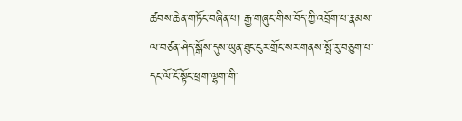ཚབས་ཆེན་གཏོང་བཞིན་པ། རྒྱ་གཞུང་གིས་བོད་ཀྱི་འབྲོག་པ་རྣམས་ལ་བཙན་ཤེད་སྒོས་དུས་ཡུན་ཐུང་ངུར་གྲོང་སར་གནས་སྤོ་རུ་བཅུག་པ་དང་ལོ་ངོ་སྟོང་ཕྲག་ལྷག་གི་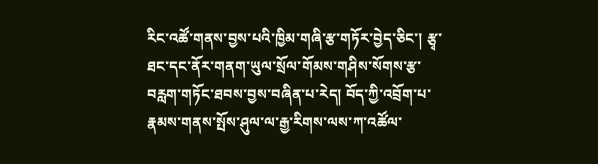རིང་འཚོ་གནས་བྱས་པའི་ཁྱིམ་གཞི་རྩ་གཏོར་བྱེད་ཅིང་། རྩྭ་ཐང་དང་ནོར་གནག་ཡུལ་སྲོལ་གོམས་གཤིས་སོགས་རྩ་བརླག་གཏོང་ཐབས་བྱས་བཞིན་པ་རེད། བོད་ཀྱི་འབྲོག་པ་རྣམས་གནས་སྤོས་ཤུལ་ལ་རྒྱ་རིགས་ལས་ཀ་འཚོལ་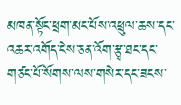མཁན་སྟོང་ཕྲག་མང་པོས་འཕྲུལ་ཆས་དང་འཆར་འགོད་ངེས་ཅན་འོག་རྩྭ་ཐང་དང་གཙང་པོ་སོགས་ལས་གསེར་དང་ཟངས་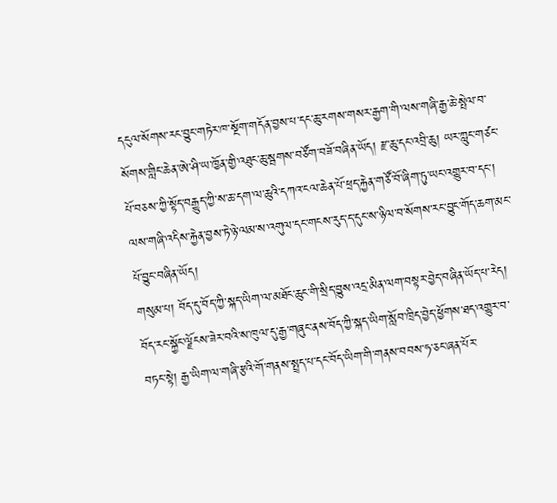དངུལ་སོགས་རང་བྱུང་གཏེར་ཁ་སྔོག་གདོན་བྱས་པ་དང་ཆུ་རགས་གསར་རྒྱག་གི་ལས་གཞི་རྒྱ་ཆེ་སྤེལ་བ་སོགས་གླིང་ཆེན་ཨེ་ཤི་ཡ་ཁྱོན་གྱི་འཐུང་ཆུ་སྦགས་བཙོག་བཟོ་བཞིན་ཡོད། རྫ་ཆུ་དང་འབྲི་ཆུ། ཡར་ཀླུང་གཙང་པོ་བཅས་ཀྱི་སྟོད་བརྒྱུད་ཀྱི་ས་ཆ་དག་ལ་ཆུའི་དཀའ་ངལ་ཆེན་པོ་ཕྲད་རྐྱེན་གཙོ་བོ་ཞིག་ཏུ་ཡང་འགྱུར་བ་དང་། ལས་གཞི་འདིས་རྐྱེན་བྱས་ཏེ་ཉེ་ལམ་ས་འགུལ་དང་གངས་རུད་ད་དུང་ས་ཉིལ་བ་སོགས་རང་བྱུང་གོད་ཆག་མང་པོ་བྱུང་བཞིན་ཡོད།
གསུམ་པ། བོད་དུ་བོད་ཀྱི་སྐད་ཡིག་ལ་མཐོང་ཆུང་གི་སྲིད་བྱུས་འདྲ་མིན་ལག་བསྟར་བྱེད་བཞིན་ཡོད་པ་རེད། བོད་རང་སྐྱོང་ལྗོངས་ཟེར་བའི་ས་ཁུལ་དུ་རྒྱ་གཞུང་ནས་བོད་ཀྱི་སྐད་ཡིག་སློབ་ཁྲིད་བྱེད་ཕྱོགས་ཐད་འགྱུར་བ་བཏང་སྟེ། རྒྱ་ཡིག་ལ་གཞི་རྩའི་གོ་གནས་སྤྲད་པ་དང་བོད་ཡིག་གི་གནས་བབས་ཧ་ཅང་ཞན་པོར་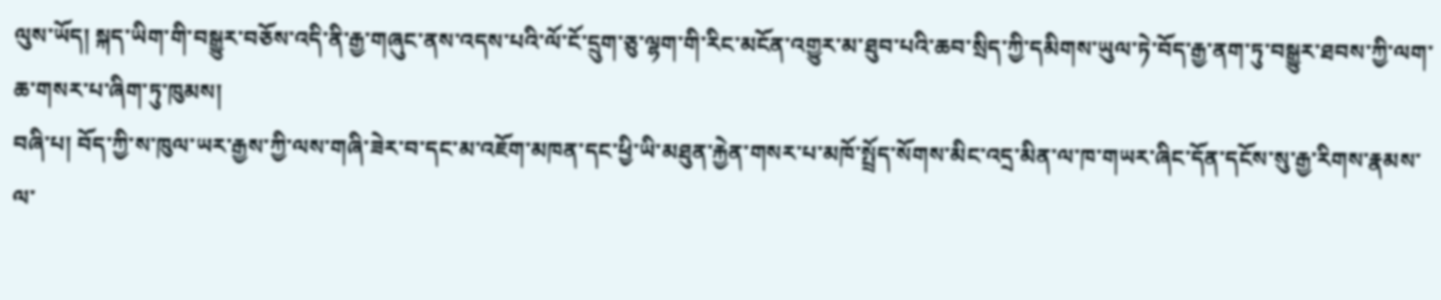ལུས་ཡོད། སྐད་ཡིག་གི་བསྒྱུར་བཅོས་འདི་ནི་རྒྱ་གཞུང་ནས་འདས་པའི་ལོ་ངོ་དྲུག་ཅུ་ལྷག་གི་རིང་མངོན་འགྱུར་མ་ཐུབ་པའི་ཆབ་སྲིད་ཀྱི་དམིགས་ཡུལ་ཏེ་བོད་རྒྱ་ནག་ཏུ་བསྒྱུར་ཐབས་ཀྱི་ལག་ཆ་གསར་པ་ཞིག་ཏུ་ཁུམས།
བཞི་པ། བོད་ཀྱི་ས་ཁུལ་ཡར་རྒྱས་ཀྱི་ལས་གཞི་ཟེར་བ་དང་མ་འཇོག་མཁན་དང་ཕྱི་ཡི་མཐུན་རྐྱེན་གསར་པ་མཁོ་སྤྲོད་སོགས་མིང་འདྲ་མིན་ལ་ཁ་གཡར་ཞིང་དོན་དངོས་སུ་རྒྱ་རིགས་རྣམས་ལ་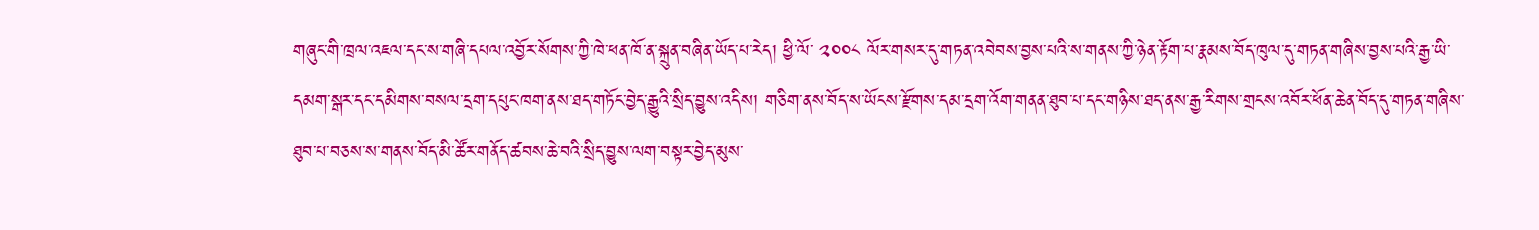གཞུང་གི་ཁྲལ་འཇལ་དང་ས་གཞི་དཔལ་འབྱོར་སོགས་ཀྱི་ཁེ་ཕན་ཁོ་ན་སྐྲུན་བཞིན་ཡོད་པ་རེད། ཕྱི་ལོ་ ༢༠༠༨ ལོར་གསར་དུ་གཏན་འབེབས་བྱས་པའི་ས་གནས་ཀྱི་ཉེན་རྟོག་པ་རྣམས་བོད་ཁུལ་དུ་གཏན་གཞིས་བྱས་པའི་རྒྱ་ཡི་དམག་སྒར་དང་དམིགས་བསལ་དྲག་དཔུང་ཁག་ནས་ཐད་གཏོང་བྱེད་རྒྱུའི་སྲིད་བྱུས་འདིས། གཅིག་ནས་བོད་ས་ཡོངས་རྫོགས་དམ་དྲག་འོག་གནན་ཐུབ་པ་དང་གཉིས་ཐད་ནས་རྒྱ་རིགས་གྲངས་འབོར་ཕོན་ཆེན་བོད་དུ་གཏན་གཞིས་ཐུབ་པ་བཅས་ས་གནས་བོད་མི་ཚོར་གནོད་ཚབས་ཆེ་བའི་སྲིད་བྱུས་ལག་བསྟར་བྱེད་མུས་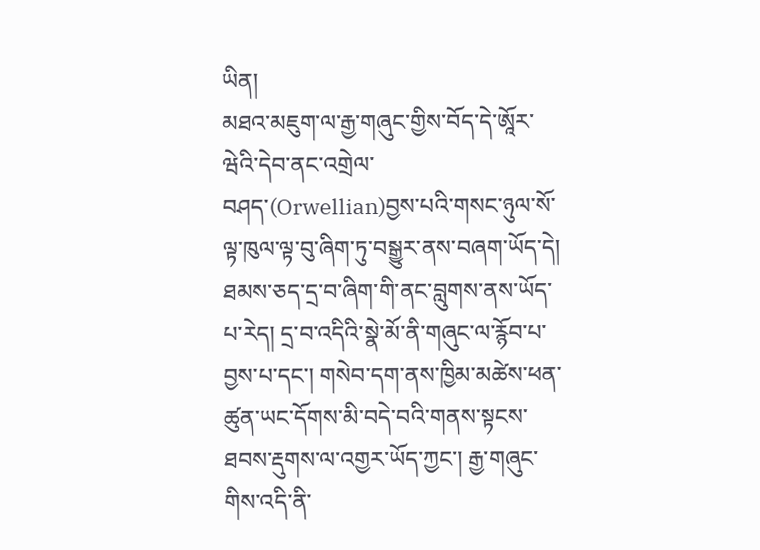ཡིན།
མཐའ་མཇུག་ལ་རྒྱ་གཞུང་གྱིས་བོད་དེ་ཨཱོར་ཝེའི་དེབ་ནང་འགྲེལ་བཤད་(Orwellian)བྱས་པའི་གསང་ཉུལ་སོ་ལྟ་ཁུལ་ལྟ་བུ་ཞིག་ཏུ་བསྒྱུར་ནས་བཞག་ཡོད་དེ། ཐམས་ཅད་དྲ་བ་ཞིག་གི་ནང་བླུགས་ནས་ཡོད་པ་རེད། དྲ་བ་འདིའི་སྣེ་མོ་ནི་གཞུང་ལ་རྙོབ་པ་བྱས་པ་དང་། གསེབ་དག་ནས་ཁྱིམ་མཚེས་ཕན་ཚུན་ཡང་དོགས་མི་བདེ་བའི་གནས་སྟངས་ཐབས་རྡུགས་ལ་འགྱར་ཡོད་ཀྱང་། རྒྱ་གཞུང་གིས་འདི་ནི་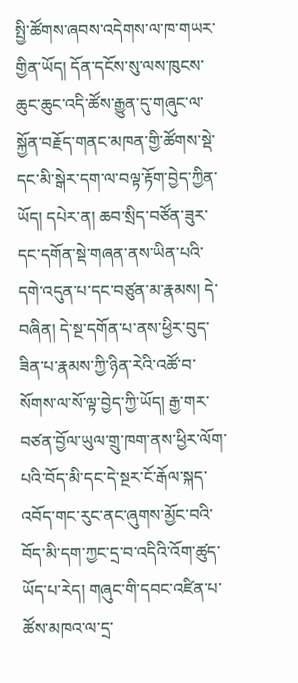སྤྱི་ཚོགས་ཞབས་འདེགས་ལ་ཁ་གཡར་གྱིན་ཡོད། དོན་དངོས་སུ་ལས་ཁུངས་ཆུང་ཆུང་འདི་ཚོས་རྒྱུན་དུ་གཞུང་ལ་སྐྱོན་བརྗོད་གནང་མཁན་གྱི་ཚོགས་སྡེ་དང་མི་སྒེར་དག་ལ་བལྟ་རྟོག་བྱེད་ཀྱིན་ཡོད། དཔེར་ན། ཆབ་སྲིད་བཙོན་ཟུར་དང་དགོན་སྡེ་གཞན་ནས་ཡིན་པའི་དགེ་འདུན་པ་དང་བཙུན་མ་རྣམས། དེ་བཞིན། དེ་སྔ་དགོན་པ་ནས་ཕྱིར་བུད་ཟིན་པ་རྣམས་ཀྱི་ཉིན་རེའི་འཚོ་བ་སོགས་ལ་སོ་ལྟ་བྱེད་ཀྱི་ཡོད། རྒྱ་གར་བཙན་བྱོལ་ཡུལ་གྲུ་ཁག་ནས་ཕྱིར་ལོག་པའི་བོད་མི་དང་དེ་སྔར་ངོ་རྒོལ་སྐད་འབོད་གང་རུང་ནང་ཞུགས་མྱོང་བའི་བོད་མི་དག་ཀྱང་དྲ་བ་འདིའི་འོག་ཚུད་ཡོད་པ་རེད། གཞུང་གི་དབང་འཛིན་པ་ཚོས་མཁའ་ལ་དྲ་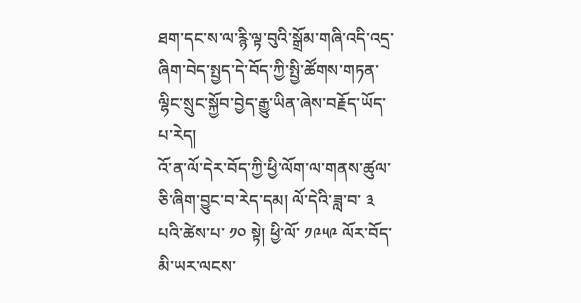ཐག་དང་ས་ལ་རྙི་ལྟ་བུའི་སྒྲོམ་གཞི་འདི་འདྲ་ཞིག་བེད་སྤྱད་དེ་བོད་ཀྱི་སྤྱི་ཚོགས་གཏན་ལྷིང་སྲུང་སྐྱོབ་བྱེད་རྒྱུ་ཡིན་ཞེས་བརྗོད་ཡོད་པ་རེད།
འོ་ན་ལོ་དེར་བོད་ཀྱི་ཕྱི་ལོག་ལ་གནས་ཚུལ་ཅི་ཞིག་བྱུང་བ་རེད་དམ། ལོ་དེའི་ཟླ་བ་ ༣ པའི་ཚེས་པ་ ༡༠ སྟེ། ཕྱི་ལོ་ ༡༩༥༩ ལོར་བོད་མི་ཡར་ལངས་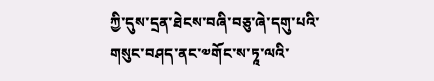ཀྱི་དུས་དྲན་ཐེངས་བཞི་བཅུ་ཞེ་དགུ་པའི་གསུང་བཤད་ནང་༧གོང་ས་ཏཱ་ལའི་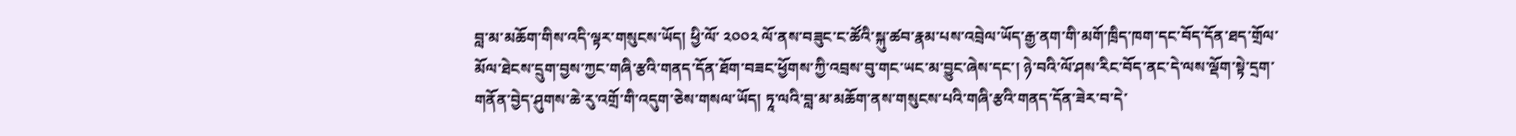བླ་མ་མཆོག་གིས་འདི་ལྟར་གསུངས་ཡོད། ཕྱི་ལོ་ ༢༠༠༢ ལོ་ནས་བཟུང་ང་ཚོའི་སྐུ་ཚབ་རྣམ་པས་འབྲེལ་ཡོད་རྒྱ་ནག་གི་མགོ་ཁྲིད་ཁག་དང་བོད་དོན་ཐད་གྲོལ་མོལ་ཐེངས་དྲུག་བྱས་ཀྱང་གཞི་རྩའི་གནད་དོན་ཐོག་བཟང་ཕྱོགས་ཀྱི་འབྲས་བུ་གང་ཡང་མ་བྱུང་ཞེས་དང་། ཉེ་བའི་ལོ་ཤས་རིང་བོད་ནང་དེ་ལས་ལྡོག་སྟེ་དྲག་གནོན་བྱེད་ཤུགས་ཆེ་རུ་འགྲོ་གི་འདུག་ཅེས་གསལ་ཡོད། ཏཱ་ལའི་བླ་མ་མཆོག་ནས་གསུངས་པའི་གཞི་རྩའི་གནད་དོན་ཟེར་བ་དེ་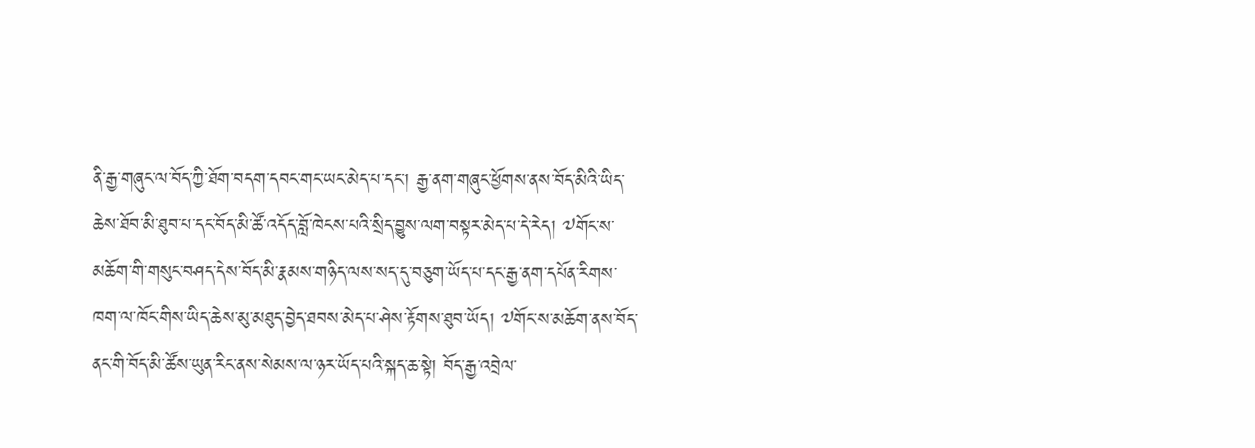ནི་རྒྱ་གཞུང་ལ་བོད་ཀྱི་ཐོག་བདག་དབང་གང་ཡང་མེད་པ་དང་། རྒྱ་ནག་གཞུང་ཕྱོགས་ནས་བོད་མིའི་ཡིད་ཆེས་ཐོབ་མི་ཐུབ་པ་དང་བོད་མི་ཚོ་འདོད་བློ་ཁེངས་པའི་སྲིད་བྱུས་ལག་བསྟར་མེད་པ་དེ་རེད། ༧གོང་ས་མཆོག་གི་གསུང་བཤད་དེས་བོད་མི་རྣམས་གཉིད་ལས་སད་དུ་བཅུག་ཡོད་པ་དང་རྒྱ་ནག་དཔོན་རིགས་ཁག་ལ་ཁོང་གིས་ཡིད་ཆེས་མུ་མཐུད་བྱེད་ཐབས་མེད་པ་ཤེས་རྟོགས་ཐུབ་ཡོད། ༧གོང་ས་མཆོག་ནས་བོད་ནང་གི་བོད་མི་ཚོས་ཡུན་རིང་ནས་སེམས་ལ་ཉར་ཡོད་པའི་སྐད་ཆ་སྟེ། བོད་རྒྱ་འབྲེལ་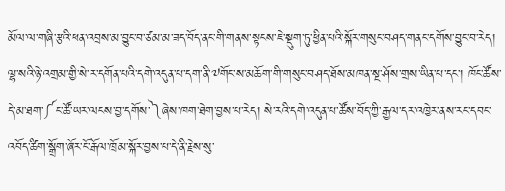མོལ་ལ་གཞི་རྩའི་ཕན་འབྲས་མ་བྱུང་བ་ཙམ་མ་ཟད་བོད་ནང་གི་གནས་སྟངས་ཇེ་སྡུག་ཏུ་ཕྱིན་པའི་སྐོར་གསུང་བཤད་གནང་དགོས་བྱུང་བ་རེད། ལྷ་སའི་ཉེ་འགྲམ་གྱི་སེ་ར་དགོན་པའི་དགེ་འདུན་པ་དག་ནི་༧གོང་ས་མཆོག་གི་གསུང་བཤད་ཐོས་མཁན་སྔ་ཤོས་གྲས་ཡིན་པ་དང་། ཁོང་ཚོས་དེ་མ་ཐག་༼ང་ཚོ་ཡར་ལངས་བྱ་དགོས་༽ཞེས་ཁག་ཐེག་བྱས་པ་རེད། སེ་རའི་དགེ་འདུན་པ་ཚོས་བོད་ཀྱི་རྒྱལ་དར་འཁྱེར་ནས་རང་དབང་འབོད་ཚིག་སྒྲོག་ཞོར་ངོ་རྒོལ་ཁྲོམ་སྐོར་བྱས་པ་དེ་ནི་རྗེས་སུ་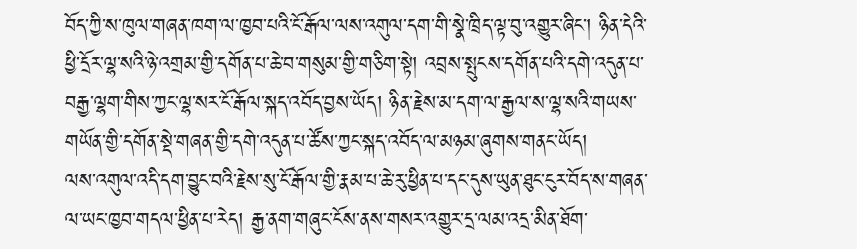བོད་ཀྱི་ས་ཁུལ་གཞན་ཁག་ལ་ཁྱབ་པའི་ངོ་རྒོལ་ལས་འགུལ་དག་གི་སྣེ་ཁྲིད་ལྟ་བུ་འགྱུར་ཞིང་། ཉིན་དེའི་ཕྱི་དྲོར་ལྷ་སའི་ཉེ་འགྲམ་གྱི་དགོན་པ་ཆེ་བ་གསུམ་གྱི་གཅིག་སྟེ། འབྲས་སྤུངས་དགོན་པའི་དགེ་འདུན་པ་བརྒྱ་ལྷག་གིས་ཀྱང་ལྷ་སར་ངོ་རྒོལ་སྐད་འབོད་བྱས་ཡོད། ཉིན་རྗེས་མ་དག་ལ་རྒྱལ་ས་ལྷ་སའི་གཡས་གཡོན་གྱི་དགོན་སྡེ་གཞན་གྱི་དགེ་འདུན་པ་ཚོས་ཀྱང་སྐད་འབོད་ལ་མཉམ་ཞུགས་གནང་ཡོད།
ལས་འགུལ་འདི་དག་བྱུང་བའི་རྗེས་སུ་ངོ་རྒོལ་གྱི་རྣམ་པ་ཆེ་རུ་ཕྱིན་པ་དང་དུས་ཡུན་ཐུང་ངུར་བོད་ས་གཞན་ལ་ཡང་ཁྱབ་གདལ་ཕྱིན་པ་རེད། རྒྱ་ནག་གཞུང་ངོས་ནས་གསར་འགྱུར་དྲ་ལམ་འདྲ་མིན་ཐོག་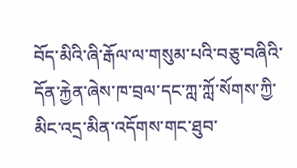བོད་མིའི་ཞི་རྒོལ་ལ་གསུམ་པའི་བཅུ་བཞིའི་དོན་རྐྱེན་ཞེས་ཁ་བྲལ་དང་ཀླ་ཀློ་སོགས་ཀྱི་མིང་འདྲ་མིན་འདོགས་གང་ཐུབ་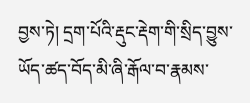བྱས་ཏེ། དྲག་པོའི་རྡུང་རྡེག་གི་སྲིད་བྱུས་ཡོད་ཚད་བོད་མི་ཞི་རྒོལ་བ་རྣམས་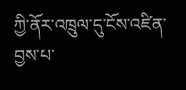ཀྱི་ནོར་འཁྲུལ་དུ་ངོས་འཛིན་བྱས་པ་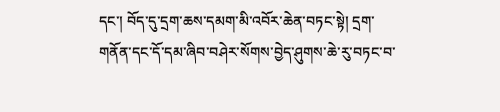དང་། བོད་དུ་དྲག་ཆས་དམག་མི་འབོར་ཆེན་བཏང་སྟེ། དྲག་གནོན་དང་དོ་དམ་ཞིབ་བཤེར་སོགས་བྱེད་ཤུགས་ཆེ་རུ་བཏང་བ་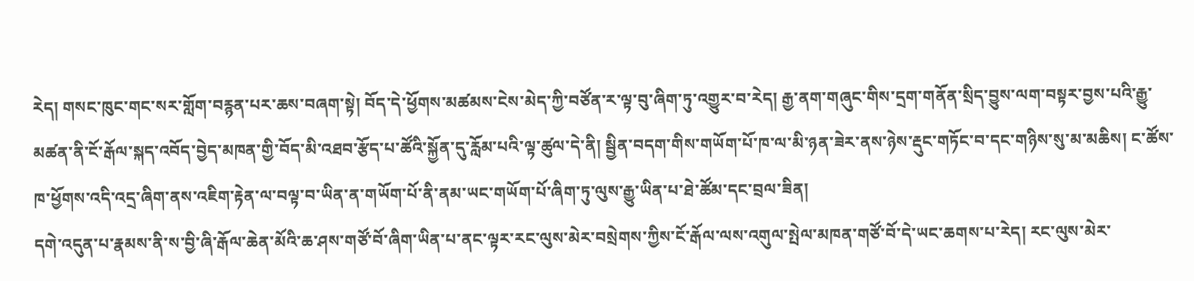རེད། གསང་ཁུང་གང་སར་གློག་བརྙན་པར་ཆས་བཞག་སྟེ། བོད་དེ་ཕྱོགས་མཚམས་ངེས་མེད་ཀྱི་བཙོན་ར་ལྟ་བུ་ཞིག་ཏུ་འགྱུར་བ་རེད། རྒྱ་ནག་གཞུང་གིས་དྲག་གནོན་སྲིད་བྱུས་ལག་བསྟར་བྱས་པའི་རྒྱུ་མཚན་ནི་ངོ་རྒོལ་སྐད་འབོད་བྱེད་མཁན་གྱི་བོད་མི་འཐབ་རྩོད་པ་ཚོའི་སྐྱོན་དུ་རློམ་པའི་ལྟ་ཚུལ་དེ་ནི། སྦྱིན་བདག་གིས་གཡོག་པོ་ཁ་ལ་མི་ཉན་ཟེར་ནས་ཉེས་རྡུང་གཏོང་བ་དང་གཉིས་སུ་མ་མཆིས། ང་ཚོས་ཁ་ཕྱོགས་འདི་འདྲ་ཞིག་ནས་འཇིག་རྟེན་ལ་བལྟ་བ་ཡིན་ན་གཡོག་པོ་ནི་ནམ་ཡང་གཡོག་པོ་ཞིག་ཏུ་ལུས་རྒྱུ་ཡིན་པ་ཐེ་ཚོམ་དང་བྲལ་ཟིན།
དགེ་འདུན་པ་རྣམས་ནི་ས་བྱི་ཞི་རྒོལ་ཆེན་མོའི་ཆ་ཤས་གཙོ་བོ་ཞིག་ཡིན་པ་ནང་ལྟར་རང་ལུས་མེར་བསྲེགས་ཀྱིས་ངོ་རྒོལ་ལས་འགུལ་སྤེལ་མཁན་གཙོ་བོ་དེ་ཡང་ཆགས་པ་རེད། རང་ལུས་མེར་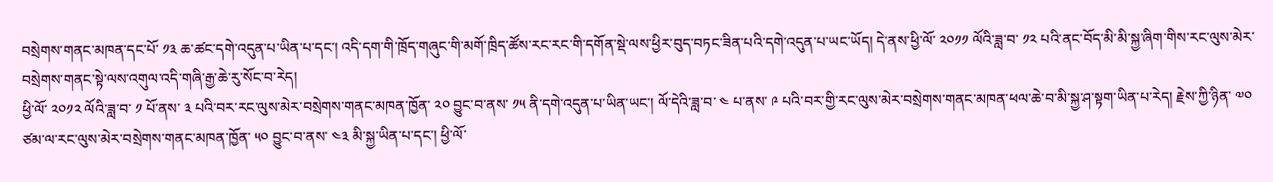བསྲེགས་གནང་མཁན་དང་པོ་ ༡༣ ཆ་ཚང་དགེ་འདུན་པ་ཡིན་པ་དང་། འདི་དག་གི་ཁྲོད་གཞུང་གི་མགོ་ཁྲིད་ཚོས་རང་རང་གི་དགོན་སྡེ་ལས་ཕྱིར་བུད་བཏང་ཟིན་པའི་དགེ་འདུན་པ་ཡང་ཡོད། དེ་ནས་ཕྱི་ལོ་ ༢༠༡༡ ལོའི་ཟླ་བ་ ༡༢ པའི་ནང་བོད་མི་མི་སྐྱ་ཞིག་གིས་རང་ལུས་མེར་བསྲེགས་གནང་སྟེ་ལས་འགུལ་འདི་གཞི་རྒྱ་ཆེ་རུ་སོང་བ་རེད།
ཕྱི་ལོ་ ༢༠༡༢ ལོའི་ཟླ་བ་ ༡ པོ་ནས་ ༣ པའི་བར་རང་ལུས་མེར་བསྲེགས་གནང་མཁན་ཁྱོན་ ༢༠ བྱུང་བ་ནས་ ༡༥ ནི་དགེ་འདུན་པ་ཡིན་ཡང་། ལོ་དེའི་ཟླ་བ་ ༤ པ་ནས་ ༩ པའི་བར་གྱི་རང་ལུས་མེར་བསྲེགས་གནང་མཁན་ཕལ་ཆེ་བ་མི་སྐྱ་ཤ་སྟག་ཡིན་པ་རེད། རྗེས་ཀྱི་ཉིན་ ༧༠ ཙམ་ལ་རང་ལུས་མེར་བསྲེགས་གནང་མཁན་ཁྱོན་ ༥༠ བྱུང་བ་ནས་ ༤༣ མི་སྐྱ་ཡིན་པ་དང་། ཕྱི་ལོ་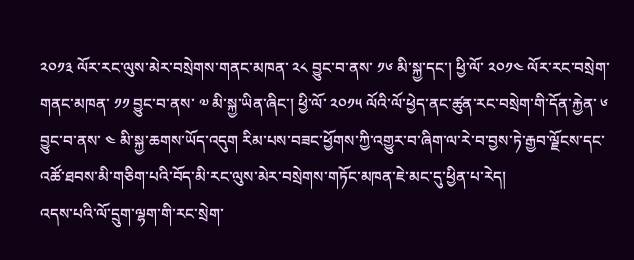༢༠༡༣ ལོར་རང་ལུས་མེར་བསྲེགས་གནང་མཁན་ ༢༨ བྱུང་བ་ནས་ ༡༦ མི་སྐྱ་དང་། ཕྱི་ལོ་ ༢༠༡༤ ལོར་རང་བསྲེག་གནང་མཁན་ ༡༡ བྱུང་བ་ནས་ ༧ མི་སྐྱ་ཡིན་ཞིང་། ཕྱི་ལོ་ ༢༠༡༥ ལོའི་ལོ་ཕྱེད་ནང་ཚུན་རང་བསྲེག་གི་དོན་རྐྱེན་ ༦ བྱུང་བ་ནས་ ༤ མི་སྐྱ་ཆགས་ཡོད་འདུག རིམ་པས་བཟང་ཕྱོགས་ཀྱི་འགྱུར་བ་ཞིག་ལ་རེ་བ་བྱས་ཏེ་རྒྱབ་ལྗོངས་དང་འཚོ་ཐབས་མི་གཅིག་པའི་བོད་མི་རང་ལུས་མེར་བསྲེགས་གཏོང་མཁན་ཇེ་མང་དུ་ཕྱིན་པ་རེད།
འདས་པའི་ལོ་དྲུག་ལྷག་གི་རང་སྲེག་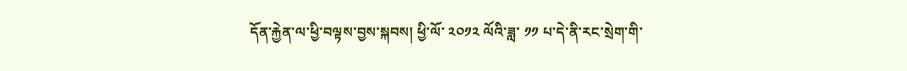དོན་རྐྱེན་ལ་ཕྱི་བལྟས་བྱས་སྐབས། ཕྱི་ལོ་ ༢༠༡༢ ལོའི་ཟླ་ ༡༡ པ་དེ་ནི་རང་སྲེག་གི་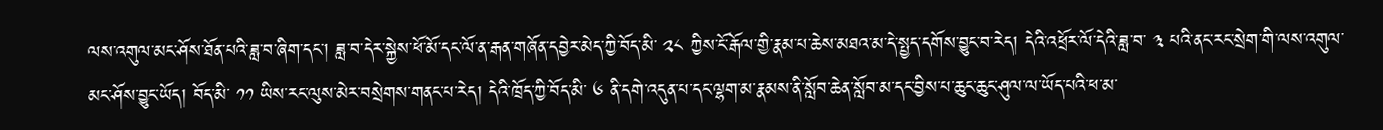ལས་འགུལ་མང་ཤོས་ཐོན་པའི་ཟླ་བ་ཞིག་དང་། ཟླ་བ་དེར་སྐྱེས་ཕོ་མོ་དང་ལོ་ན་རྒན་གཞོན་དབྱེར་མེད་ཀྱི་བོད་མི་ ༢༨ ཀྱིས་ངོ་རྒོལ་གྱི་རྣམ་པ་ཆེས་མཐའ་མ་དེ་སྤྱད་དགོས་བྱུང་བ་རེད། དེའི་འཕྲོར་ལོ་དེའི་ཟླ་བ་ ༣ པའི་ནང་རང་སྲེག་གི་ལས་འགུལ་མང་ཤོས་བྱུང་ཡོད། བོད་མི་ ༡༡ ཡིས་རང་ལུས་མེར་བསྲེགས་གནང་པ་རེད། དེའི་ཁྲོད་ཀྱི་བོད་མི་ ༦ ནི་དགེ་འདུན་པ་དང་ལྷག་མ་རྣམས་ནི་སློབ་ཆེན་སློབ་མ་དང་བྱིས་པ་ཆུང་ཆུང་ཤུལ་ལ་ཡོད་པའི་ཕ་མ་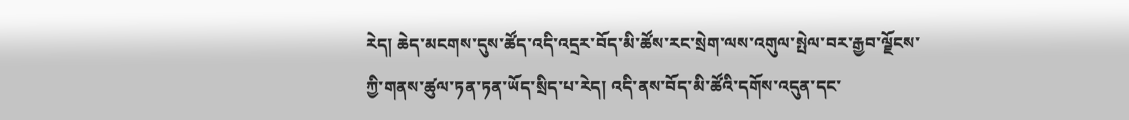རེད། ཆེད་མངགས་དུས་ཚོད་འདི་འདྲར་བོད་མི་ཚོས་རང་སྲེག་ལས་འགུལ་སྤེལ་བར་རྒྱབ་ལྗོངས་ཀྱི་གནས་ཚུལ་ཏན་ཏན་ཡོད་སྲིད་པ་རེད། འདི་ནས་བོད་མི་ཚོའི་དགོས་འདུན་དང་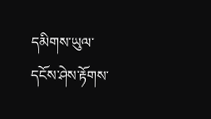དམིགས་ཡུལ་དངོས་ཤེས་རྟོགས་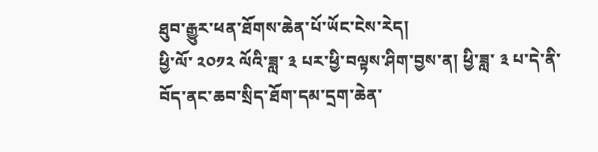ཐུབ་རྒྱུར་ཕན་ཐོགས་ཆེན་པོ་ཡོང་ངེས་རེད།
ཕྱི་ལོ་ ༢༠༡༢ ལོའི་ཟླ་ ༣ པར་ཕྱི་བལྟས་ཤིག་བྱས་ན། ཕྱི་ཟླ་ ༣ པ་དེ་ནི་བོད་ནང་ཆབ་སྲིད་ཐོག་དམ་དྲག་ཆེན་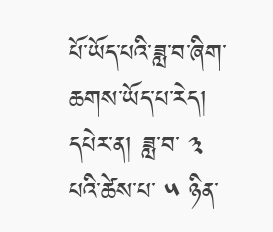པོ་ཡོད་པའི་ཟླ་བ་ཞིག་ཆགས་ཡོད་པ་རེད། དཔེར་ན། ཟླ་བ་ ༣ པའི་ཚེས་པ་ ༥ ཉིན་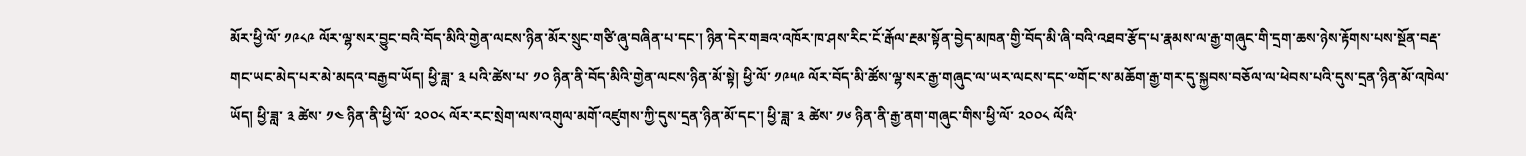མོར་ཕྱི་ལོ་ ༡༩༨༩ ལོར་ལྷ་སར་བྱུང་བའི་བོད་མིའི་གྱེན་ལངས་ཉིན་མོར་སྲུང་གཙི་ཞུ་བཞིན་པ་དང་། ཉིན་དེར་གཟའ་འཁོར་ཁ་ཤས་རིང་ངོ་རྒོལ་རྔམ་སྟོན་བྱེད་མཁན་གྱི་བོད་མི་ཞི་བའི་འཐབ་རྩོད་པ་རྣམས་ལ་རྒྱ་གཞུང་གི་དྲག་ཆས་ཉེས་རྟོགས་པས་སྔོན་བརྡ་གང་ཡང་མེད་པར་མེ་མདའ་བརྒྱབ་ཡོད། ཕྱི་ཟླ་ ༣ པའི་ཚེས་པ་ ༡༠ ཉིན་ནི་བོད་མིའི་གྱེན་ལངས་ཉིན་མོ་སྟེ། ཕྱི་ལོ་ ༡༩༥༩ ལོར་བོད་མི་ཚོས་ལྷ་སར་རྒྱ་གཞུང་ལ་ཡར་ལངས་དང་༧གོང་ས་མཆོག་རྒྱ་གར་དུ་སྐྱབས་བཅོལ་ལ་ཕེབས་པའི་དུས་དྲན་ཉིན་མོ་འཁེལ་ཡོད། ཕྱི་ཟླ་ ༣ ཚེས་ ༡༤ ཉིན་ནི་ཕྱི་ལོ་ ༢༠༠༨ ལོར་རང་སྲེག་ལས་འགུལ་མགོ་འཛུགས་ཀྱི་དུས་དྲན་ཉིན་མོ་དང་། ཕྱི་ཟླ་ ༣ ཚེས་ ༡༦ ཉིན་ནི་རྒྱ་ནག་གཞུང་གིས་ཕྱི་ལོ་ ༢༠༠༨ ལོའི་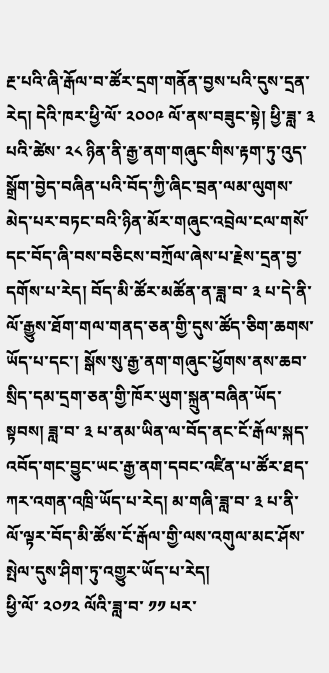རྔ་པའི་ཞི་རྒོལ་བ་ཚོར་དྲག་གནོན་བྱས་པའི་དུས་དྲན་རེད། དེའི་ཁར་ཕྱི་ལོ་ ༢༠༠༩ ལོ་ནས་བཟུང་སྟེ། ཕྱི་ཟླ་ ༣ པའི་ཚེས་ ༢༨ ཉིན་ནི་རྒྱ་ནག་གཞུང་གིས་རྟག་ཏུ་འུད་སྒྲོག་བྱེད་བཞིན་པའི་བོད་ཀྱི་ཞིང་བྲན་ལམ་ལུགས་མེད་པར་བཏང་བའི་ཉིན་མོར་གཞུང་འབྲེལ་ངལ་གསོ་དང་བོད་ཞི་བས་བཅིངས་བཀྲོལ་ཞེས་པ་རྗེས་དྲན་བྱ་དགོས་པ་རེད། བོད་མི་ཚོར་མཚོན་ན་ཟླ་བ་ ༣ པ་དེ་ནི་ལོ་རྒྱུས་ཐོག་གལ་གནད་ཅན་གྱི་དུས་ཚོད་ཅིག་ཆགས་ཡོད་པ་དང་། སྒོས་སུ་རྒྱ་ནག་གཞུང་ཕྱོགས་ནས་ཆབ་སྲིད་དམ་དྲག་ཅན་གྱི་ཁོར་ཡུག་སྐྲུན་བཞིན་ཡོད་སྟབས། ཟླ་བ་ ༣ པ་ནམ་ཡིན་ལ་བོད་ནང་ངོ་རྒོལ་སྐད་འབོད་གང་བྱུང་ཡང་རྒྱ་ནག་དབང་འཛིན་པ་ཚོར་ཐད་ཀར་འགན་འཁྲི་ཡོད་པ་རེད། མ་གཞི་ཟླ་བ་ ༣ པ་ནི་ལོ་ལྟར་བོད་མི་ཚོས་ངོ་རྒོལ་གྱི་ལས་འགུལ་མང་ཤོས་སྤེལ་དུས་ཤིག་ཏུ་འགྱུར་ཡོད་པ་རེད།
ཕྱི་ལོ་ ༢༠༡༢ ལོའི་ཟླ་བ་ ༡༡ པར་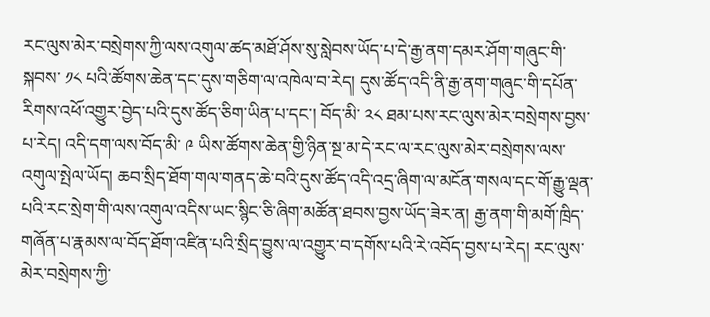རང་ལུས་མེར་བསྲེགས་ཀྱི་ལས་འགུལ་ཚད་མཐོ་ཤོས་སུ་སླེབས་ཡོད་པ་དེ་རྒྱ་ནག་དམར་ཤོག་གཞུང་གི་སྐབས་ ༡༨ པའི་ཚོགས་ཆེན་དང་དུས་གཅིག་ལ་འཁེལ་བ་རེད། དུས་ཚོད་འདི་ནི་རྒྱ་ནག་གཞུང་གི་དཔོན་རིགས་འཕོ་འགྱུར་བྱེད་པའི་དུས་ཚོད་ཅིག་ཡིན་པ་དང་། བོད་མི་ ༢༨ ཐམ་པས་རང་ལུས་མེར་བསྲེགས་བྱས་པ་རེད། འདི་དག་ལས་བོད་མི་ ༩ ཡིས་ཚོགས་ཆེན་གྱི་ཉིན་སྔ་མ་དེ་རང་ལ་རང་ལུས་མེར་བསྲེགས་ལས་འགུལ་སྤེལ་ཡོད། ཆབ་སྲིད་ཐོག་གལ་གནད་ཆེ་བའི་དུས་ཚོད་འདི་འདྲ་ཞིག་ལ་མངོན་གསལ་དང་གོ་རྒྱུ་ལྡན་པའི་རང་སྲེག་གི་ལས་འགུལ་འདིས་ཡང་སྙིང་ཅི་ཞིག་མཚོན་ཐབས་བྱས་ཡོད་ཟེར་ན། རྒྱ་ནག་གི་མགོ་ཁྲིད་གཞོན་པ་རྣམས་ལ་བོད་ཐོག་འཛིན་པའི་སྲིད་བྱུས་ལ་འགྱུར་བ་དགོས་པའི་རེ་འབོད་བྱས་པ་རེད། རང་ལུས་མེར་བསྲེགས་ཀྱི་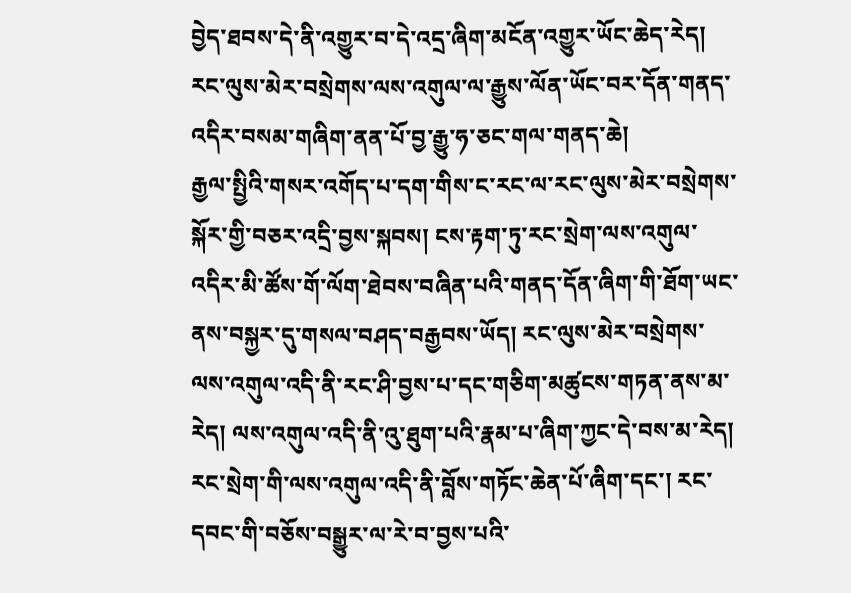བྱེད་ཐབས་དེ་ནི་འགྱུར་བ་དེ་འདྲ་ཞིག་མངོན་འགྱུར་ཡོང་ཆེད་རེད། རང་ལུས་མེར་བསྲེགས་ལས་འགུལ་ལ་རྒྱུས་ལོན་ཡོང་བར་དོན་གནད་འདིར་བསམ་གཞིག་ནན་པོ་བྱ་རྒྱུ་ཧ་ཅང་གལ་གནད་ཆེ།
རྒྱལ་སྤྱིའི་གསར་འགོད་པ་དག་གིས་ང་རང་ལ་རང་ལུས་མེར་བསྲེགས་སྐོར་གྱི་བཅར་འདྲི་བྱས་སྐབས། ངས་རྟག་ཏུ་རང་སྲེག་ལས་འགུལ་འདིར་མི་ཚོས་གོ་ལོག་ཐེབས་བཞིན་པའི་གནད་དོན་ཞིག་གི་ཐོག་ཡང་ནས་བསྐྱར་དུ་གསལ་བཤད་བརྒྱབས་ཡོད། རང་ལུས་མེར་བསྲེགས་ལས་འགུལ་འདི་ནི་རང་ཤི་བྱས་པ་དང་གཅིག་མཚུངས་གཏན་ནས་མ་རེད། ལས་འགུལ་འདི་ནི་འུ་ཐུག་པའི་རྣམ་པ་ཞིག་ཀྱང་དེ་བས་མ་རེད། རང་སྲེག་གི་ལས་འགུལ་འདི་ནི་བློས་གཏོང་ཆེན་པོ་ཞིག་དང་། རང་དབང་གི་བཅོས་བསྒྱུར་ལ་རེ་བ་བྱས་པའི་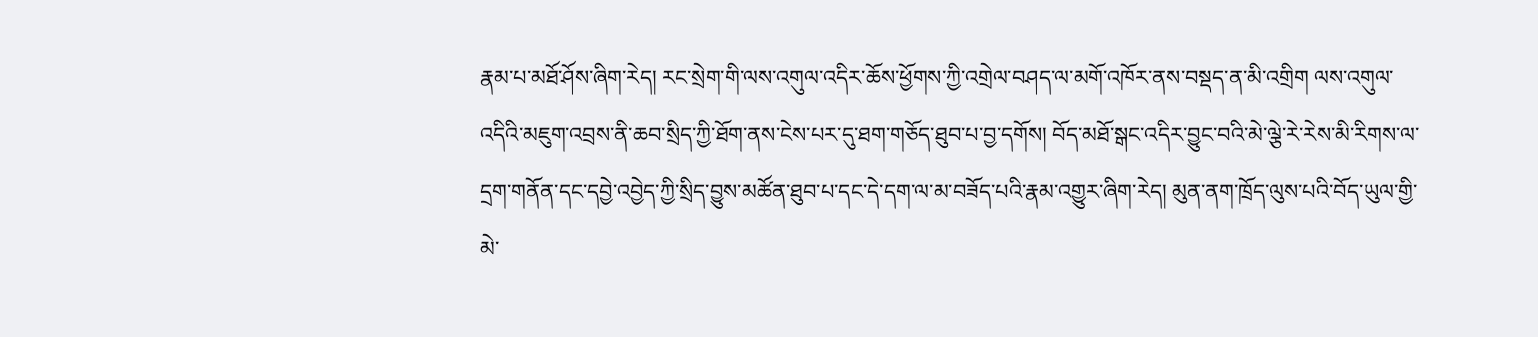རྣམ་པ་མཐོ་ཤོས་ཞིག་རེད། རང་སྲེག་གི་ལས་འགུལ་འདིར་ཆོས་ཕྱོགས་ཀྱི་འགྲེལ་བཤད་ལ་མགོ་འཁོར་ནས་བསྡད་ན་མི་འགྲིག ལས་འགུལ་འདིའི་མཇུག་འབྲས་ནི་ཆབ་སྲིད་ཀྱི་ཐོག་ནས་ངེས་པར་དུ་ཐག་གཅོད་ཐུབ་པ་བྱ་དགོས། བོད་མཐོ་སྒང་འདིར་བྱུང་བའི་མེ་ལྕེ་རེ་རེས་མི་རིགས་ལ་དྲག་གནོན་དང་དབྱེ་འབྱེད་ཀྱི་སྲིད་བྱུས་མཚོན་ཐུབ་པ་དང་དེ་དག་ལ་མ་བཟོད་པའི་རྣམ་འགྱུར་ཞིག་རེད། མུན་ནག་ཁྲོད་ལུས་པའི་བོད་ཡུལ་གྱི་མེ་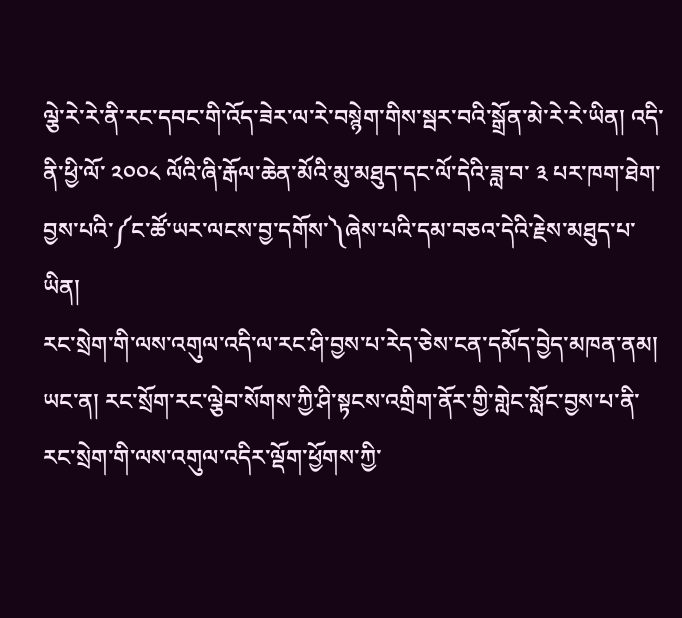ལྕེ་རེ་རེ་ནི་རང་དབང་གི་འོད་ཟེར་ལ་རེ་བསྙེག་གིས་སྦར་བའི་སྒྲོན་མེ་རེ་རེ་ཡིན། འདི་ནི་ཕྱི་ལོ་ ༢༠༠༨ ལོའི་ཞི་རྒོལ་ཆེན་མོའི་མུ་མཐུད་དང་ལོ་དེའི་ཟླ་བ་ ༣ པར་ཁག་ཐེག་བྱས་པའི་༼ང་ཚོ་ཡར་ལངས་བྱ་དགོས་༽ཞེས་པའི་དམ་བཅའ་དེའི་རྗེས་མཐུད་པ་ཡིན།
རང་སྲེག་གི་ལས་འགུལ་འདི་ལ་རང་ཤི་བྱས་པ་རེད་ཅེས་ངན་དམོད་བྱེད་མཁན་ནམ། ཡང་ན། རང་སྲོག་རང་ལྕེབ་སོགས་ཀྱི་ཤི་སྟངས་འགྲིག་ནོར་གྱི་གླེང་སློང་བྱས་པ་ནི་རང་སྲེག་གི་ལས་འགུལ་འདིར་ལྡོག་ཕྱོགས་ཀྱི་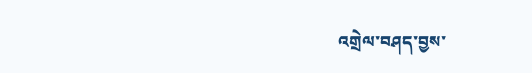འགྲེལ་བཤད་བྱས་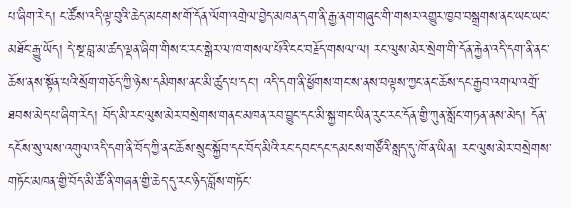པ་ཞིག་རེད། ང་ཚོས་འདི་ལྟ་བུའི་ཆེད་མངགས་གོ་དོན་ལོག་འགྲེལ་བྱེད་མཁན་དག་ནི་རྒྱ་ནག་གཞུང་གི་གསར་འགྱུར་ཁྱབ་བསྒྲགས་ནང་ཡང་ཡང་མཐོང་རྒྱུ་ཡོད། དེ་སྔ་བླ་མ་ཚད་ལྡན་ཞིག་གིས་ང་རང་སྒེར་ལ་ཁ་གསལ་པོའི་ངང་བརྗོད་གསལ་ལ། རང་ལུས་མེར་སྲེག་གི་དོན་རྐྱེན་འདི་དག་ནི་ནང་ཆོས་ནས་སྟོན་པའི་སྲོག་གཅོད་ཀྱི་ཉེས་དམིགས་ནང་མི་ཚུད་པ་དང་། འདི་དག་ནི་ཕྱོགས་གང་ས་ནས་བལྟས་ཀྱང་ནང་ཆོས་དང་རྒྱབ་འགལ་འགྲོ་ཐབས་མེད་པ་ཞིག་རེད། བོད་མི་རང་ལུས་མེར་བསྲེགས་གནང་མཁན་རབ་བྱུང་དང་མི་སྐྱ་གང་ཡིན་རུང་རང་དོན་གྱི་ཀུན་སློང་གཏན་ནས་མེད། དོན་དངོས་སུ་ལས་འགུལ་འདི་དག་ནི་བོད་ཀྱི་ནང་ཆོས་སྲུང་སྐྱོབ་དང་བོད་མིའི་རང་དབང་དང་དམངས་གཙོའི་སླད་དུ་ཁོ་ན་ཡིན། རང་ལུས་མེར་བསྲེགས་གཏོང་མཁན་གྱི་བོད་མི་ཚོ་ནི་གཞན་གྱི་ཆེད་དུ་རང་ཉིད་བློས་གཏོང་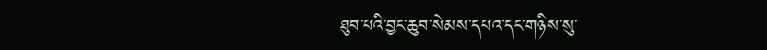ཐུབ་པའི་བྱང་ཆུབ་སེམས་དཔའ་དང་གཉིས་སུ་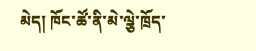མེད། ཁོང་ཚོ་ནི་མེ་ལྕེ་ཁྲོད་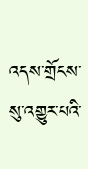འདས་གྲོངས་སུ་འགྱུར་པའི་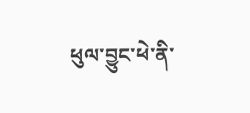ཕུལ་བྱུང་ཕེ་ནི་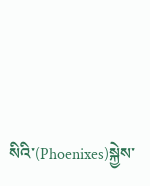སིའི་(Phoenixes)སྐྱེས་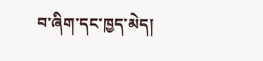བ་ཞིག་དང་ཁྱད་མེད།